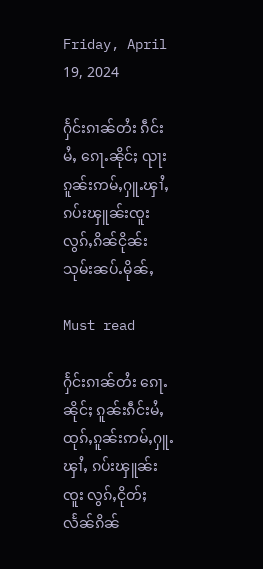Friday, April 19, 2024

ႁႅင်းၵၢၼ်တႆး ၵဵင်းမႆႇ ၵေႃႉၼိုင်ႈ ၺႃးၵူၼ်းဢမ်ႇႁူႉၾၢႆႇ ၵပ်းၾူၼ်းၸူး လွၵ်ႇၵိၼ်ငိုၼ်း သုမ်းၼပ်ႉမိုၼ်ႇ

Must read

ႁႅင်းၵၢၼ်တႆး ၵေႃႉၼိုင်ႈ ၵူၼ်းၵဵင်းမႆႇ ထုၵ်ႇၵူၼ်းဢမ်ႇႁူႉၾၢႆႇ ၵပ်းၾူၼ်းၸူး လွၵ်ႇငိုတ်ႈလႅၼ်ၵိၼ်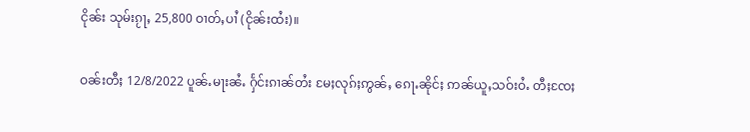ငိုၼ်း သုမ်းၵႂႃႇ 25,800 ဝၢတ်ႇပၢႆ (ငိုၼ်းထႆး)။

ဝၼ်းတီႈ 12/8/2022 ပူၼ်ႉမႃးၼႆႉ ႁႅင်းၵၢၼ်တႆး မႄႈလုၵ်ႈဢွၼ်ႇ ၵေႃႉၼိုင်ႈ ဢၼ်ယူႇသဝ်းဝႆႉ တီႈၸႄႈ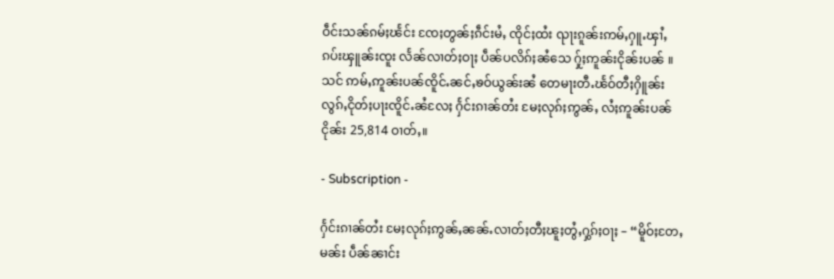ဝဵင်းသၼ်ၵမ်ႈၽႅင်း ၸႄႈတွၼ်ႈၵဵင်းမႆႇ ၸိုင်ႈထႆး ၺႃးၵူၼ်းဢမ်ႇႁူႉၾၢႆႇ ၵပ်းၾူၼ်းၸူး လႅၼ်လၢတ်ႈဝႃႈ ပဵၼ်ပလိၵ်ႈၼႆသေ ႁႂ်ႈဢူၼ်းငိုၼ်းပၼ် ။ သင် ဢမ်ႇဢူၼ်းပၼ်ၸိူင်ႉၼင်ႇၶဝ်ယွၼ်းၼႆ တေမႃးတီႉၽႅဝ်တီႈႁိူၼ်း လွၵ်ႇငိုတ်ႈပႃးၸိူင်ႉၼႆလႄႈ ႁႅင်းၵၢၼ်တႆး မႄႈလုၵ်ႈဢွၼ်ႇ လႆႈဢူၼ်းပၼ်ငိုၼ်း 25,814 ဝၢတ်ႇ။

- Subscription -

ႁႅင်းၵၢၼ်တႆး မႄႈလုၵ်ႈဢွၼ်ႇၼၼ်ႉလၢတ်ႈတီႈၽူႈတွႆႇႁွၵ်ႈဝႃႈ – “မိူဝ်ႈတႄႇမၼ်း ပဵၼ်ၼၢင်း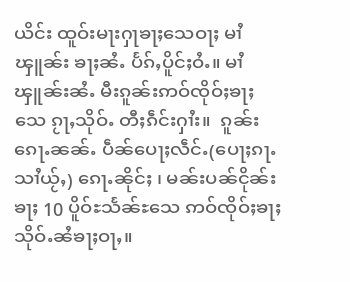ယိင်း ထူဝ်းမႃးႁႃၶႃႈသေဝႃႈ မၢႆၾူၼ်း ၶႃႈၼႆႉ ပႅၵ်ႇပိူင်ႈဝႆႉ။ မၢႆၾူၼ်းၼႆႉ မီးၵူၼ်းဢဝ်ၸိုဝ်ႈၶႃႈသေ ၵႂႃႇသိုဝ်ႉ တီႈၵဵင်းႁၢႆး။  ၵူၼ်းၵေႃႉၼၼ်ႉ ပဵၼ်ပေႃႈလဵင်ႉ(ပေႃႈၵႃႉ သၢႆယႂ်ႇ) ၵေႃႉၼိုင်ႈ ၊ မၼ်းပၼ်ငိုၼ်းၶႃႈ 10 ပိူဝ်ႊသႅၼ်ႊသေ ဢဝ်ၸိုဝ်ႈၶႃႈသိုဝ်ႉၼႆၶႃႈဝႃႇ။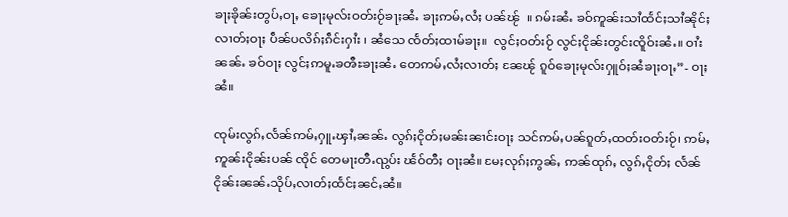ၶႃႈၶိုၼ်းတွပ်ႇဝႃႇ ၶေႃႈမုလ်းဝတ်းဝႂ်ၶႃႈၼႆႉ ၶႃႈဢမ်ႇလႆႈ ပၼ်ၽႂ်  ။ ၵမ်းၼႆႉ ၶဝ်ဢူၼ်းသၢႆထႅင်ႈသၢႆၼိုင်ႈ လၢတ်ႈဝႃႈ ပဵၼ်ပလိၵ်ႈၵဵင်းႁၢႆး ၊ ၼႆသေ ၸႅတ်ႈထၢမ်ၶႃႈ။  လွင်ႈဝတ်းဝႂ် လွင်ႈငိုၼ်းတွင်းၸိူဝ်းၼႆႉ။ ဝၢႆးၼၼ်ႉ ၶဝ်ဝႃႈ လွင်ႈဢမူႉၶၻီႊၶႃႈၼႆႉ တေဢမ်ႇလႆႈလၢတ်ႈ ၼႄၽႂ် ၵူဝ်ၶေႃႈမုလ်းႁူဝ်ႈၼႆၶႃႈဝႃႇ”- ဝႃႈၼႆ။

ၸုမ်းလွၵ်ႇလႅၼ်ဢမ်ႇႁူႉၾၢႆႇၼၼ်ႉ လွၵ်ႈငိုတ်ႈမၼ်းၼၢင်းဝႃႈ သင်ဢမ်ႇပၼ်ၵူတ်ႇထတ်းဝတ်းဝႂ်၊ ဢမ်ႇဢူၼ်းငိုၼ်းပၼ် ၸိုင် တေမႃးတီႉၺွပ်း ၽႅဝ်တီႈ ဝႃႈၼႆ။ မႄႈလုၵ်ႈဢွၼ်ႇ ဢၼ်ထုၵ်ႇ လွၵ်ႇငိုတ်ႈ လႅၼ်ငိုၼ်းၼၼ်ႉသိုပ်ႇလၢတ်ႈထႅင်ႈၼင်ႇၼႆ။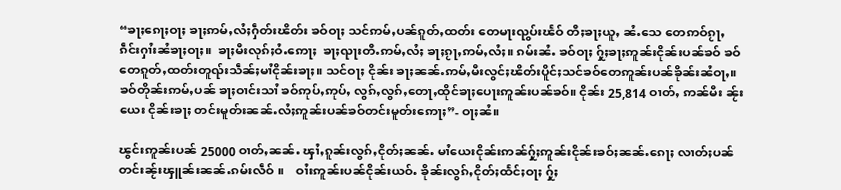“ၶႃႈၵေႃႈဝႃႈ ၶႃႈဢမ်ႇလႆႈႁဵတ်းၽိတ်း ၶဝ်ဝႃႈ သင်ဢမ်ႇပၼ်ၵူတ်ႇထတ်း တေမႃးၺွပ်းၽႅဝ် တီႈၶႃႈယူႇ ၼႆႉသေ တေဢဝ်ၵႂႃႇ ၵဵင်းႁၢႆးၼႆၶႃႈဝႃႈ။  ၶႃႈမီးလုၵ်ႈဝႆႉဢေႃႈ  ၶႃႈၺႃးတီႉဢမ်ႇလႆႈ ၶႃႈၵႂႃႇဢမ်ႇလႆႈ။ ၵမ်းၼႆႉ ၶဝ်ဝႃႈ ႁႂ်ႈၶႃႈဢူၼ်းငိုၼ်းပၼ်ၶဝ် ၶဝ်တေၵူတ်ႇထတ်းတူၺ်းသဵၼ်ႈမၢႆငိုၼ်းၶႃႈ။ သင်ဝႃႈ ငိုၼ်း ၶႃႈၼၼ်ႉဢမ်ႇမီးလွင်ႈၽိတ်းပိူင်ႈသင်ၶဝ်တေဢူၼ်းပၼ်ၶိုၼ်းၼႆဝႃႇ။ ၶဝ်တိုၼ်းဢမ်ႇပၼ် ၶႃႈဝၢင်းသၢႆ ၶဝ်ဢုပ်ႇဢုပ်ႇ လွၵ်ႇလွၵ်ႇတေႃႇထိုင်ၶႃႈပေႃးဢူၼ်းပၼ်ၶဝ်။ ငိုၼ်း 25,814 ဝၢတ်ႇ ဢၼ်မီး ၼႂ်းယေး ငိုၼ်းၶႃႈ တင်းမူတ်းၼၼ်ႉလႆႈဢူၼ်းပၼ်ၶဝ်တင်းမူတ်းဢေႃႈ”- ဝႃႈၼႆ။

ၽွင်းဢူၼ်းပၼ် 25000 ဝၢတ်ႇၼၼ်ႉ ၾၢႆႇၵူၼ်းလွၵ်ႇငိုတ်ႈၼၼ်ႉ မၢႆယေးငိုၼ်းဢၼ်ႁႂ်ႈဢူၼ်းငိုၼ်းၶဝ်ႈၼၼ်ႉၵေႃႈ လၢတ်ႈပၼ်တင်းၼႂ်းၾူၼ်းၼၼ်ႉၵမ်းလဵဝ် ။    ဝၢႆးဢူၼ်းပၼ်ငိုၼ်းယဝ်ႉ ၶိုၼ်းလွၵ်ႇငိုတ်ႈထႅင်ႈဝႃႈ ႁႂ်ႈ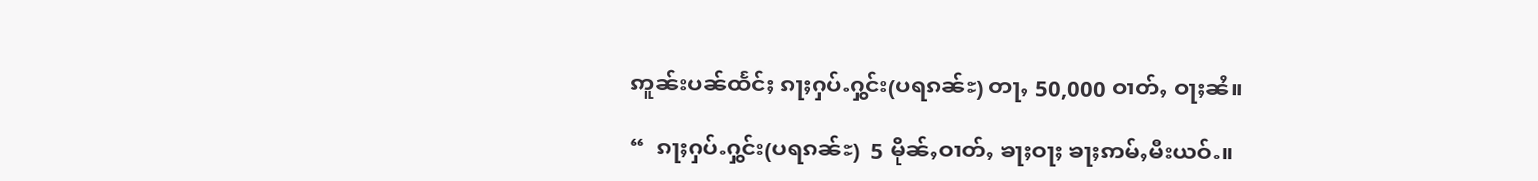ဢူၼ်းပၼ်ထႅင်ႈ ၵႃႈႁပ်ႉႁွင်း(ပရၵၼ်ႊ) တႃႇ 50,000 ဝၢတ်ႇ ဝႃႈၼႆ။

“  ၵႃႈႁပ်ႉႁွင်း(ပရၵၼ်ႊ)  5 မိုၼ်ႇဝၢတ်ႇ ၶႃႈဝႃႈ ၶႃႈဢမ်ႇမီးယဝ်ႉ။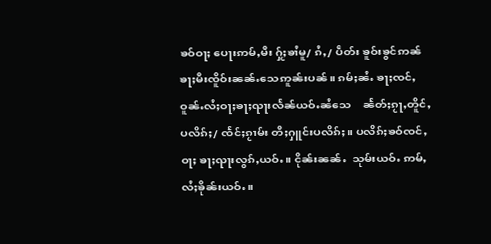ၶဝ်ဝႃႈ ပေႃးဢမ်ႇမီး ႁႂ်ႈၶၢႆမူ/ ၵႆႇ/ ပဵတ်း ၶူဝ်းၶွင်ဢၼ်ၶႃႈမီးၸိူဝ်းၼၼ်ႉသေဢူၼ်းပၼ်။ ၵမ်ႈၼႆႉ ၶႃႈၸင်ႇ ဝူၼ်ႉလႆႈဝႃႈၶႃႈၺႃးလႅၼ်ယဝ်ႉၼႆသေ    ၼႅတ်ႈၵႂႃႇတိူင်ႇပလိၵ်ႈ/ ၸႅင်ႈၵႂၢမ်း တီႈႁူင်းပလိၵ်ႈ။ ပလိၵ်ႈၶဝ်ၸင်ႇဝႃႈ ၶႃႈၺႃးလွၵ်ႇယဝ်ႉ။ ငိုၼ်းၼၼ်ႉ  သုမ်းယဝ်ႉ ဢမ်ႇလႆႈၶိုၼ်းယဝ်ႉ။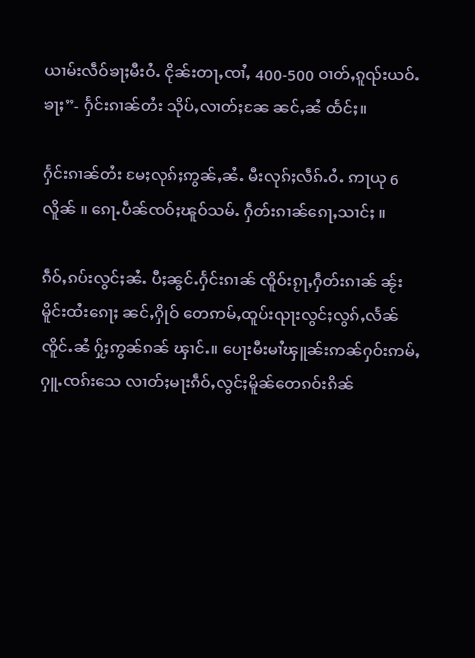ယၢမ်းလဵဝ်ၶႃႈမီးဝႆႉ ငိုၼ်းတႃႇၸၢႆႇ 400-500 ဝၢတ်ႇၵူၺ်းယဝ်ႉၶႃႈ”- ႁႅင်းၵၢၼ်တႆး သိုပ်ႇလၢတ်ႈၼႄ ၼင်ႇၼႆ ထႅင်ႈ။

ႁႅင်းၵၢၼ်တႆး မႄႈလုၵ်ႈဢွၼ်ႇၼႆႉ မီးလုၵ်ႈလဵၵ်ႉဝႆႉ ဢႃယု 6 လိူၼ် ။ ၵေႃႉပဵၼ်ၸဝ်ႈၽူဝ်သမ်ႉ ႁဵတ်းၵၢၼ်ၵေႃႇသၢင်ႈ ။

ၵဵဝ်ႇၵပ်းလွင်ႈၼႆႉ ပီႈၼွင်ႉႁႅင်းၵၢၼ် ၸိူဝ်းၵႂႃႇႁဵတ်းၵၢၼ် ၼႂ်းမိူင်းထႆးၵေႃႈ ၼင်ႇႁိုဝ် တေဢမ်ႇထူပ်းၺႃးလွင်ႈလွၵ်ႇလႅၼ်ၸိူင်ႉၼႆ ႁႂ်ႈဢွၼ်ၵၼ် ၾၢင်ႉ။ ပေႃးမီးမၢႆၾူၼ်းဢၼ်ႁဝ်းဢမ်ႇႁူႉၸၵ်းသေ လၢတ်ႈမႃးၵဵဝ်ႇလွင်ႈမိူၼ်တေၵဝ်းၵိၼ်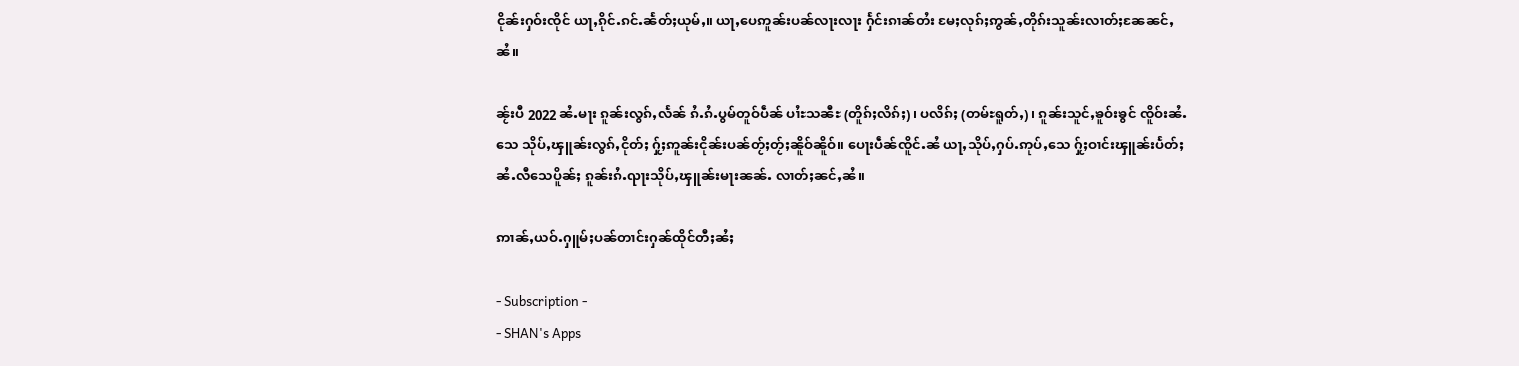ငိုၼ်းႁဝ်းၸိုင် ယႃႇၵိုင်ႉၵင်ႉၼႅတ်ႈယုမ်ႇ။ ယႃႇပေဢူၼ်းပၼ်လႃးလႃး ႁႅင်းၵၢၼ်တႆး မႄႈလုၵ်ႈဢွၼ်ႇတိုၵ်းသူၼ်းလၢတ်ႈၼႄၼင်ႇၼႆ။

ၼႂ်းပီ 2022 ၼႆႉမႃး ၵူၼ်းလွၵ်ႇလႅၼ် ၵႆႉၵႆႉပွမ်တူဝ်ပဵၼ် ပၢႆႊသၼီႊ (တိူၵ်ႈလိၵ်ႈ) ၊ ပလိၵ်ႈ (တမ်ႊရူတ်ႇ) ၊ ၵူၼ်းသူင်ႇၶူဝ်းၶွင် ၸိူဝ်းၼႆႉသေ သိုပ်ႇၾူၼ်းလွၵ်ႇငိုတ်ႈ ႁႂ်ႈဢူၼ်းငိုၼ်းပၼ်တႂ်ႈတႂ်ႈၼိူဝ်ၼိူဝ်။ ပေႃးပဵၼ်ၸိူင်ႉၼႆ ယႃႇသိုပ်ႇႁပ်ႉဢုပ်ႇသေ ႁႂ်ႈဝၢင်းၾူၼ်းပႅတ်ႈၼႆႉလီသေပိူၼ်ႈ ၵူၼ်းၵႆႉၺႃးသိုပ်ႇၾူၼ်းမႃးၼၼ်ႉ လၢတ်ႈၼင်ႇၼႆ။

ဢၢၼ်ႇယဝ်ႉႁူမ်ႈပၼ်တၢင်းႁၼ်ထိုင်တီႈၼႆႈ

- Subscription -
- SHAN's Apps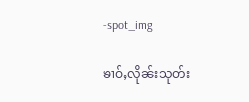-spot_img

ၶၢဝ်ႇလိုၼ်းသုတ်း